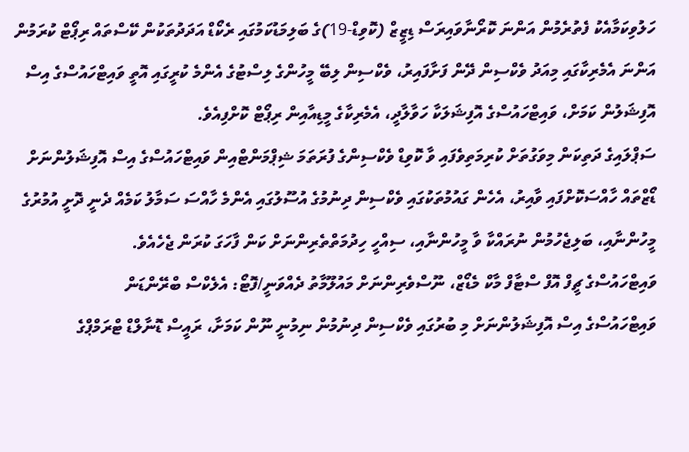ހަލުވިކަމާއެކު ފެތުރެމުން އަންނަ ކޮރޯނާވައިރަސް ޑިޒީޒް (ކޮވިޑް-19)ގެ ބަލިމަޑުކަމުގައި ރެކޯޑް އަދަދުތަކުން ކޭސްތައް ރިޕޯޓް ކުރަމުން އަންނަ އެމެރިކާގައި މިއަދު ވެކްސިން ދޭން ފަށާފައިރު، ވެކްސިން ލިބޭ މީހުންގެ ލިސްޓުގެ އެންމެ ކުރީގައި އޮތީ ވައިޓްހައުސްގެ އިސް އޮފިޝަލުން ކަމަށް، ވައިޓްހައުސްގެ އޮފިޝަލަކާ ހަވާލާދީ، އެމެރިކާގެ މީޑިއާއިން ރިޕޯޓް ކޮށްފިއެވެ.
ސަޕްލައިގެ ދަތިކަން މިވަގުތަށް ކުރިމަތިވެފައި ވާ ކޮވިޑް ވެކްސިންގެ ފުރަތަމަ ޝިޕްމަންޓްއިން ވައިޓްހައުސްގެ އިސް އޮފިޝަލުންނަށް ޑޯޒްތައް ހާއްސަކޮށްފައި ވާއިރު، އެހެން ގައުމުތަކުގައި ވެކްސިން ދިނުމުގެ އުސޫލުގައި އެންމެ ހާއްސަ ސަމާލު ކަމެއް ދެނީ ދޮށީ އުމުރުގެ މީހުންނާއި، ބަލިޖެހުމުން ނުރައްކާ ވާ މީހުންނާއި، ސިއްހީ ހިދުމަތްތެރިންނަށް ކަން ފާހަގަ ކުރަން ޖެހެއެވެ.
ވައިޓްހައުސްގެ ޗީފް އޮފް ސްޓާފް މާކް މެޑޯޒް، ނޫސްވެރިންނަށް މައުލޫމާތު ދެއްވަނީ/ފޮޓޯ: އެލެކްސް ބްރޭންޑަން
ވައިޓްހައުސްގެ އިސް އޮފިޝަލުންނަށް މި ބުރުގައި ވެކްސިން ދިނުމުން ނިމުނީ ނޫން ކަމަށާ، ރައީސް ޑޮނާލްޑް ޓްރަމްޕްގެ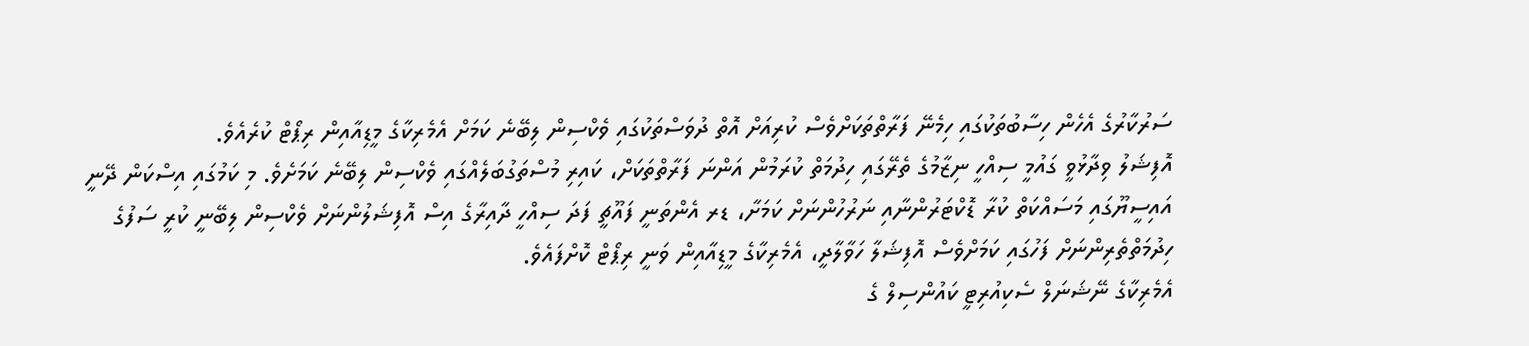ސަރުކާރުގެ އެހެން ހިސާބުތަކުގައި ހިމެނޭ ފަރާތްތަކަށްވެސް ކުރިއަށް އޮތް ދުވަސްތަކުގައި ވެކްސިން ލިބޭނެ ކަމަށް އެމެރިކާގެ މީޑިއާއިން ރިޕޯޓް ކުރެއެވެ.
އޮފިޝަލު ވިދާޅުވީ ގައުމީ ސިއްހީ ނިޒާމުގެ ތެރޭގައި ހިދުމަތް ކުރަމުން އަންނަ ފަރާތްތަކަށް، ކައިރި މުސްތަގުބަލެއްގައި ވެކްސިން ލިބޭނެ ކަމަށެވެ. މި ކަމުގައި އިސްކަން ދޭނީ އައިސީޔޫގައި މަސައްކަތް ކުރާ ޑޮކްޓަރުންނާއި ނަރުހުންނަށް ކަމަށާ، ޑރ އެންތަނީ ފައޫޗީ ފަދަ ސިއްހީ ދާއިރާގެ އިސް އޮފިޝަލުންނަށް ވެކްސިން ލިބޭނީ ކުރީ ސަފުގެ ހިދުމަތްތެރިންނަށް ފަހުގައި ކަމަށްވެސް އޮފިޝަލާ ހަވާލާދީ، އެމެރިކާގެ މީޑިއާއިން ވަނީ ރިޕޯޓް ކޮށްފައެވެ.
އެމެރިކާގެ ނޭޝަނަލް ސެކިއުރިޓީ ކައުންސިލް ގެ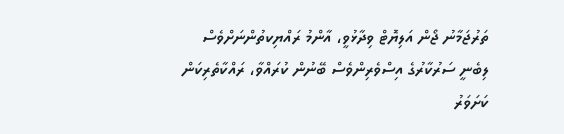ތަރުޖަމާނު ޖޯން އަލިޔޮޓް ވިދާޅުވީ، އާންމު ރައްޔިކތުންނަށްވެސް ލިބެނީ ސަރުކާރުގެ އިސްވެރިންވެސް ބޭނުން ކުރައްވާ، ރައްކާތެރިކަން ކަށަވަރު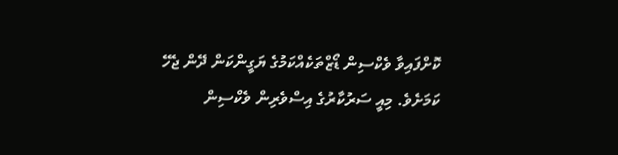ކޮށްފައިވާ ވެކްސިން ޑޯޒްތަކެއްކަމުގެ ޔަގީންކަން ދޭން ޖެހޭ ކަމަށެވެ. މިއީ ސަރުކާރުގެ އިސްވެރިން ވެކްސިން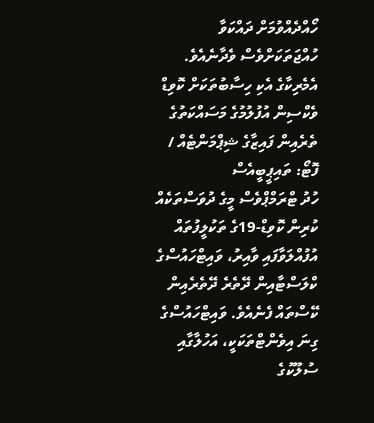ހޯއްދެއްވުމަށް ދައްކަވާ ހުއްޖަތަކަށްވެސް ވެދާނެއެވެ.
އެމެރިކާގެ އެކި ހިސާބުތަކަށް ކޮވިޑް ވެކްސިން އުފުލުމުގެ މަސައްކަތުގެ ތެރެއިން ފައިޒާގެ ޝިޕްމަންޓެއް / ފޮޓޯ: ތައިޕީބީއެސް
ހުދު ޓްރަމްޕްވެސް މީގެ ދުވަސްތަކެއް ކުރިން ކޮވިޑް-19ގެ ތަކުލީފުތައް އުފުއްލަވާފައި ވާއިރު، ވައިޓްހައުސްގެ ކްލަސްޓާއިން ދޭތެރެ ދޭތެރެއިން ކޭސްތައް ފެނެއެވެ. ވައިޓްހައުސްގެ ގިނަ އިވެންޓްތަކަކީ، އަހުލާގާއި ސުލޫކުގެ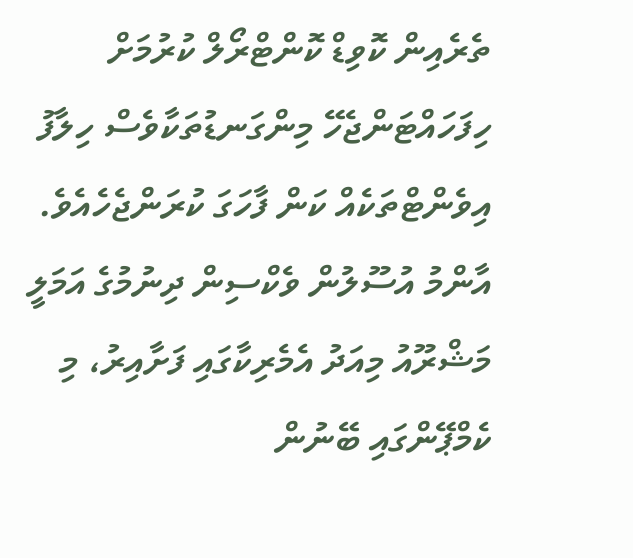ތެރެއިން ކޮވިޑް ކޮންޓްރޯލް ކުރުމަށް ހިފަހައްޓަންޖެހޭ މިންގަނޑުތަކާވެސް ހިލާފު އިވެންޓްތަކެއް ކަން ފާހަގަ ކުރަންޖެހެއެވެ.
އާންމު އުސޫލުން ވެކްސިން ދިނުމުގެ އަމަލީ މަޝްރޫއު މިއަދު އެމެރިކާގައި ފަށާއިރު، މި ކެމްޕޭންގައި ބޭނުން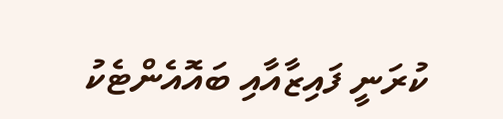ކުރަނީ ފައިޒާއާއި ބައޮއެންޓެކު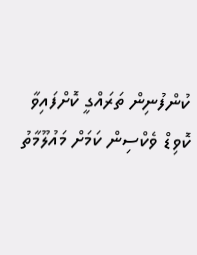ކުންފުނިން ތަރައްގީ ކޮށްފައިވާ ކޮވިޑް ވެކްސިން ކަމަށް މައުލޫމާތު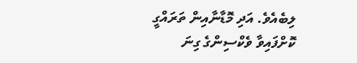ލިބެއެވެ. އަދި މޮޑާނާއިން ތަރައްގީ ކޮށްފައިވާ ވެކްސިންގެ ގިނަ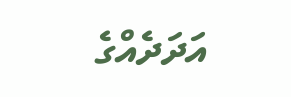އަދަދެއްގެ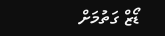ޑޯޒް ގަތުމަށް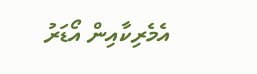އެމެރިކާއިން އޯޑަރު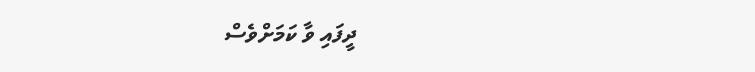ދީފައި ވާ ކަމަށްވެސް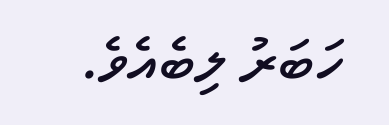ހަބަރު ލިބެއެވެ.